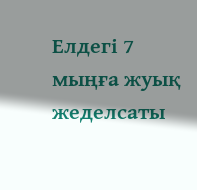Елдегі 7 мыңға жуық жеделсаты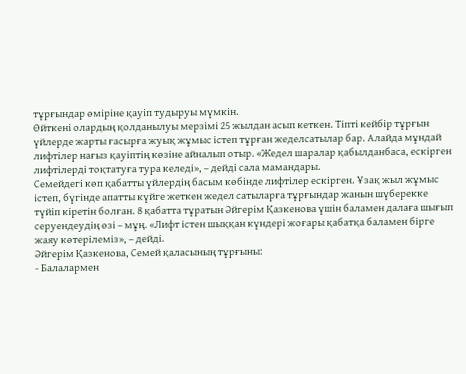тұрғындар өміріне қауіп тудыруы мүмкін.
Өйткені олардың қолданылуы мерзімі 25 жылдан асып кеткен. Тіпті кейбір тұрғын үйлерде жарты ғасырға жуық жұмыс істеп тұрған жеделсатылар бар. Алайда мұндай лифтілер нағыз қауіптің көзіне айналып отыр. «Жедел шаралар қабылданбаса, ескірген лифтілерді тоқтатуға тура келеді», – дейді сала мамандары.
Семейдегі көп қабатты үйлердің басым көбінде лифтілер ескірген. Ұзақ жыл жұмыс істеп, бүгінде апатты күйге жеткен жедел сатыларға тұрғындар жанын шүберекке түйіп кіретін болған. 8 қабатта тұратын Әйгерім Қазкенова үшін баламен далаға шығып серуендеудің өзі – мұң. «Лифт істен шыққан күндері жоғары қабатқа баламен бірге жаяу көтерілеміз», – дейді.
Әйгерім Қазкенова, Семей қаласының тұрғыны:
- Балалармен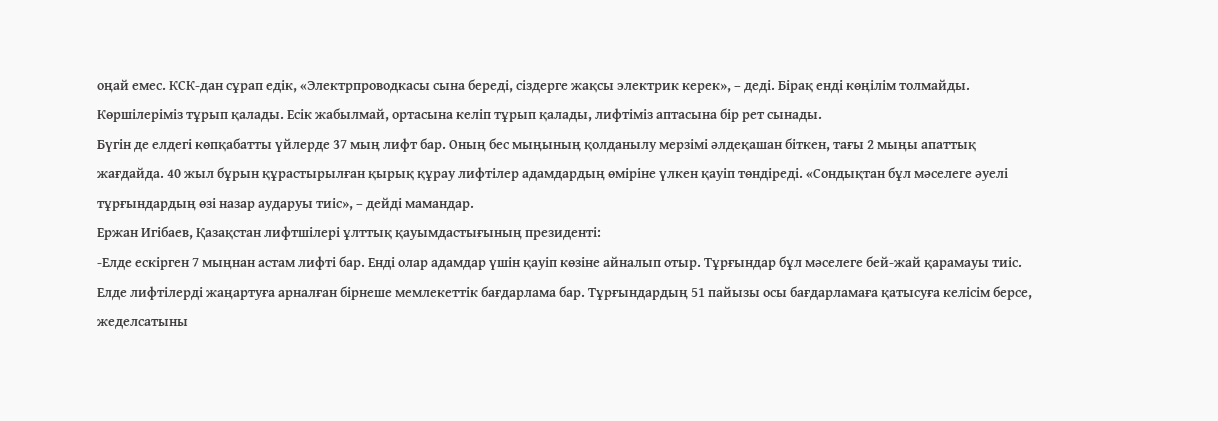оңай емес. КСК-дан сұрап едік, «Электрпроводкасы сына береді, сіздерге жақсы электрик керек», – деді. Бірақ енді көңілім толмайды. Көршілеріміз тұрып қалады. Есік жабылмай, ортасына келіп тұрып қалады, лифтіміз аптасына бір рет сынады.
Бүгін де елдегі көпқабатты үйлерде 37 мың лифт бар. Оның бес мыңының қолданылу мерзімі әлдеқашан біткен, тағы 2 мыңы апаттық жағдайда. 40 жыл бұрын құрастырылған қырық құрау лифтілер адамдардың өміріне үлкен қауіп төндіреді. «Сондықтан бұл мәселеге әуелі тұрғындардың өзі назар аударуы тиіс», – дейді мамандар.
Ержан Игібаев, Қазақстан лифтшілері ұлттық қауымдастығының президенті:
-Елде ескірген 7 мыңнан астам лифті бар. Енді олар адамдар үшін қауіп көзіне айналып отыр. Тұрғындар бұл мәселеге бей-жай қарамауы тиіс. Елде лифтілерді жаңартуға арналған бірнеше мемлекеттік бағдарлама бар. Тұрғындардың 51 пайызы осы бағдарламаға қатысуға келісім берсе, жеделсатыны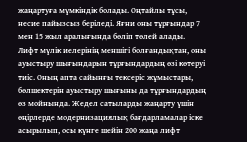жаңартуға мүмкіндік болады. Оңтайлы тұсы, несие пайызсыз беріледі. Яғни оны тұрғындар 7 мен 15 жыл аралығында бөліп төлей алады.
Лифт мүлік иелерінің меншігі болғандықтан, оны ауыстыру шығындарын тұрғындардың өзі көтеруі тиіс. Оның апта сайынғы тексеріс жұмыстары, бөлшектерін ауыстыру шығыны да тұрғындардың өз мойнында. Жедел сатыларды жаңарту үшін өңірлерде модернизациялық бағдарламалар іске асырылып, осы күнге шейін 200 жаңа лифт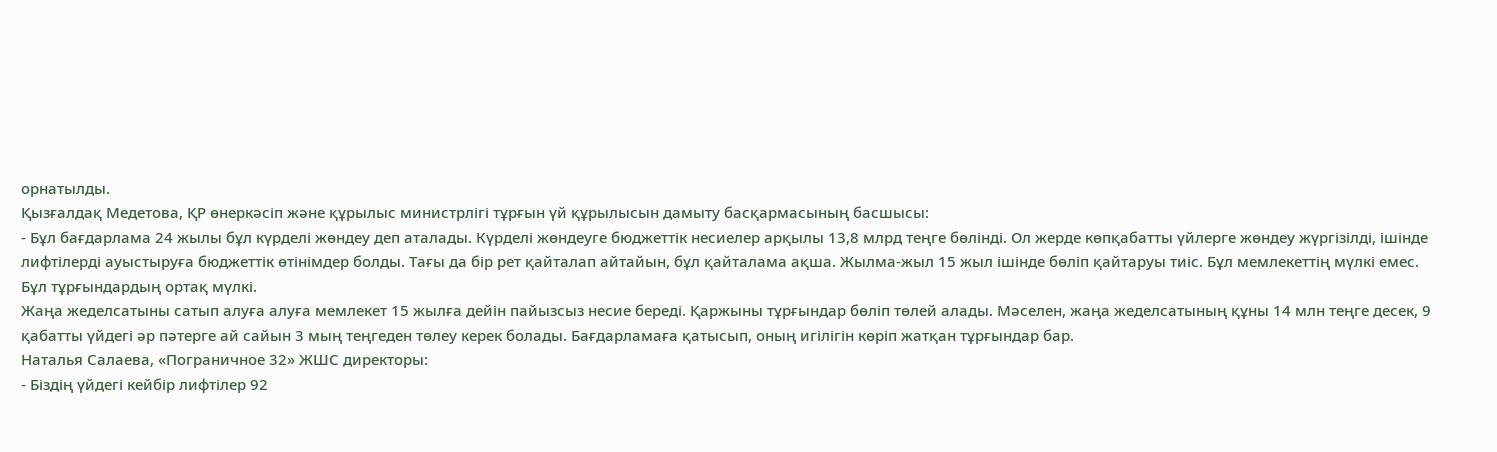орнатылды.
Қызғалдақ Медетова, ҚР өнеркәсіп және құрылыс министрлігі тұрғын үй құрылысын дамыту басқармасының басшысы:
- Бұл бағдарлама 24 жылы бұл күрделі жөндеу деп аталады. Күрделі жөндеуге бюджеттік несиелер арқылы 13,8 млрд теңге бөлінді. Ол жерде көпқабатты үйлерге жөндеу жүргізілді, ішінде лифтілерді ауыстыруға бюджеттік өтінімдер болды. Тағы да бір рет қайталап айтайын, бұл қайталама ақша. Жылма-жыл 15 жыл ішінде бөліп қайтаруы тиіс. Бұл мемлекеттің мүлкі емес. Бұл тұрғындардың ортақ мүлкі.
Жаңа жеделсатыны сатып алуға алуға мемлекет 15 жылға дейін пайызсыз несие береді. Қаржыны тұрғындар бөліп төлей алады. Мәселен, жаңа жеделсатының құны 14 млн теңге десек, 9 қабатты үйдегі әр пәтерге ай сайын 3 мың теңгеден төлеу керек болады. Бағдарламаға қатысып, оның игілігін көріп жатқан тұрғындар бар.
Наталья Салаева, «Пограничное 32» ЖШС директоры:
- Біздің үйдегі кейбір лифтілер 92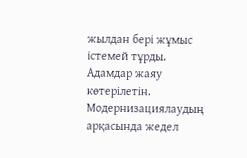жылдан бері жұмыс істемей тұрды. Адамдар жаяу көтерілетін. Модернизациялаудың арқасында жедел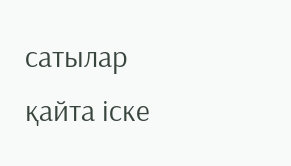сатылар қайта іске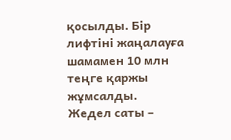қосылды. Бір лифтіні жаңалауға шамамен 10 млн теңге қаржы жұмсалды.
Жедел саты –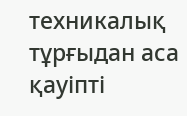техникалық тұрғыдан аса қауіпті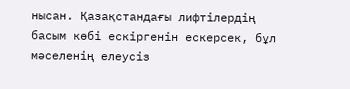нысан. Қазақстандағы лифтілердің басым көбі ескіргенін ескерсек, бұл мәселенің елеусіз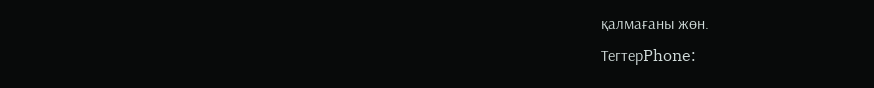қалмағаны жөн.
ТегтерPhone: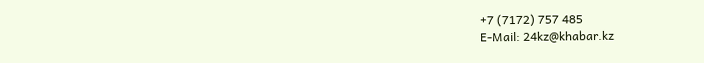+7 (7172) 757 485
E-Mail: 24kz@khabar.kz